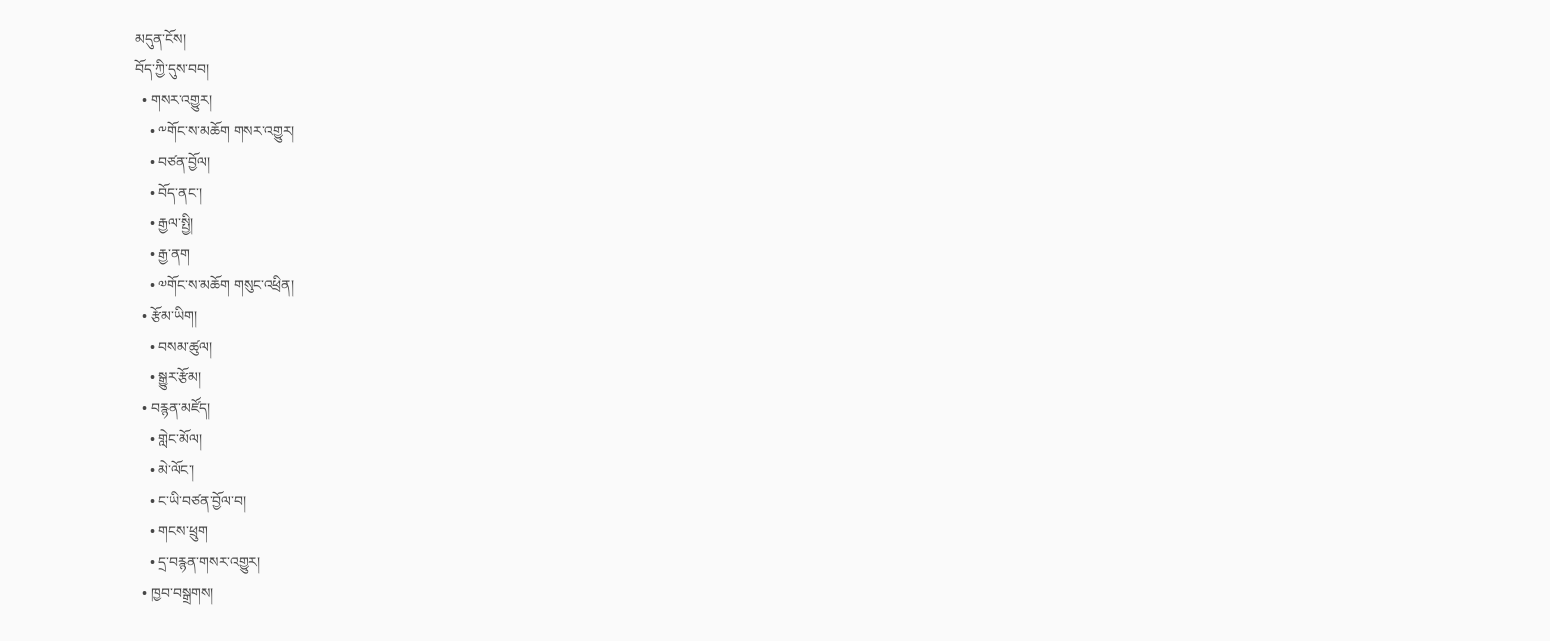མདུན་ངོས།
བོད་ཀྱི་དུས་བབ།
  • གསར་འགྱུར།
    • ༸གོང་ས་མཆོག གསར་འགྱུར།
    • བཙན་བྱོལ།
    • བོད་ནང་།
    • རྒྱལ་སྤྱི།
    • རྒྱ་ནག
    • ༧གོང་ས་མཆོག གསུང་འཕྲིན།
  • རྩོམ་ཡིག།
    • བསམ་ཚུལ།
    • སྒྱུར་རྩོམ།
  • བརྙན་མཛོད།
    • གླེང་མོལ།
    • མེ་ལོང་།
    • ང་ཡི་བཙན་བྱོལ་བ།
    • གངས་ཕྲུག
    • དྲ་བརྙན་གསར་འགྱུར།
  • ཁྱབ་བསྒྲགས།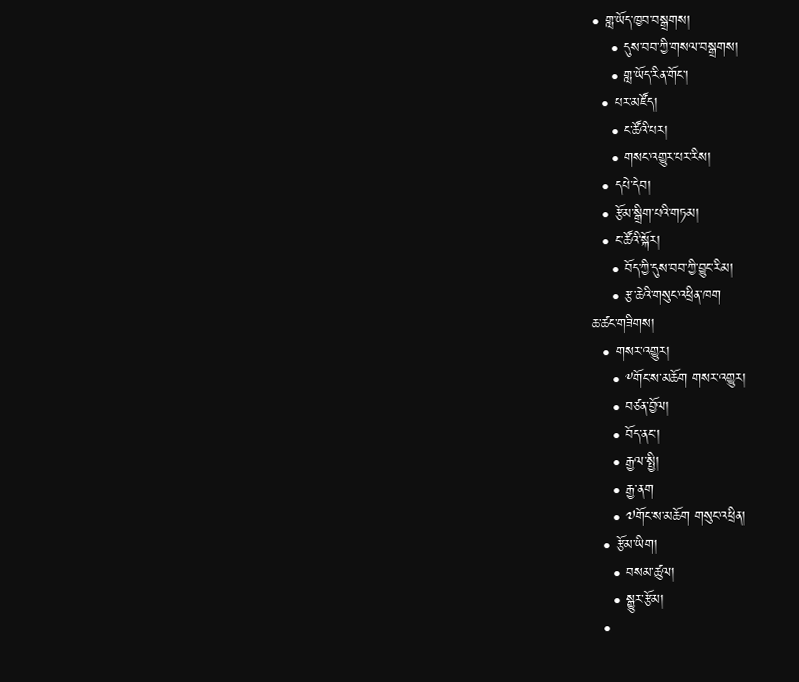• གླ་ཡོད་ཁྱབ་བསྒྲགས།
    • དུས་བབ་ཀྱི་གསལ་བསྒྲགས།
    • གླ་ཡོད་རིན་གོང་།
  • པར་མཛོད།
    • ང་ཚོའི་པར།
    • གསང་འགྱུར་པར་རིས།
  • དཔེ་དེབ།
  • རྩོམ་སྒྲིག་པའི་གཏམ།
  • ང་ཚོའི་སྐོར།
    • བོད་ཀྱི་དུས་བབ་ཀྱི་བྱུང་རིམ།
    • རྩ་ཆེའི་གསུང་འཕྲིན་ཁག
ཆ་ཚང་གཟིགས།
  • གསར་འགྱུར།
    • ༸གོང་ས་མཆོག གསར་འགྱུར།
    • བཙན་བྱོལ།
    • བོད་ནང་།
    • རྒྱལ་སྤྱི།
    • རྒྱ་ནག
    • ༧གོང་ས་མཆོག གསུང་འཕྲིན།
  • རྩོམ་ཡིག།
    • བསམ་ཚུལ།
    • སྒྱུར་རྩོམ།
  •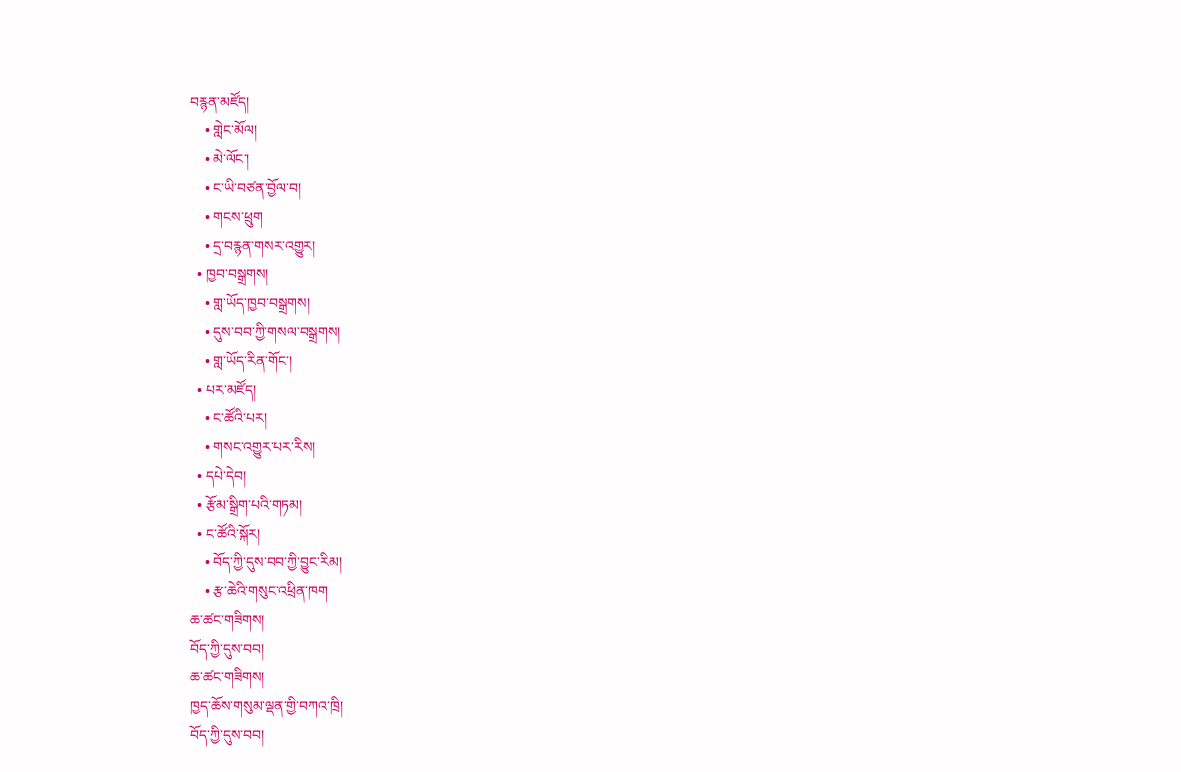བརྙན་མཛོད།
    • གླེང་མོལ།
    • མེ་ལོང་།
    • ང་ཡི་བཙན་བྱོལ་བ།
    • གངས་ཕྲུག
    • དྲ་བརྙན་གསར་འགྱུར།
  • ཁྱབ་བསྒྲགས།
    • གླ་ཡོད་ཁྱབ་བསྒྲགས།
    • དུས་བབ་ཀྱི་གསལ་བསྒྲགས།
    • གླ་ཡོད་རིན་གོང་།
  • པར་མཛོད།
    • ང་ཚོའི་པར།
    • གསང་འགྱུར་པར་རིས།
  • དཔེ་དེབ།
  • རྩོམ་སྒྲིག་པའི་གཏམ།
  • ང་ཚོའི་སྐོར།
    • བོད་ཀྱི་དུས་བབ་ཀྱི་བྱུང་རིམ།
    • རྩ་ཆེའི་གསུང་འཕྲིན་ཁག
ཆ་ཚང་གཟིགས།
བོད་ཀྱི་དུས་བབ།
ཆ་ཚང་གཟིགས།
ཁྱད་ཆོས་གསུམ་ལྡན་གྱི་བཀའ་ཁྲི།
བོད་ཀྱི་དུས་བབ།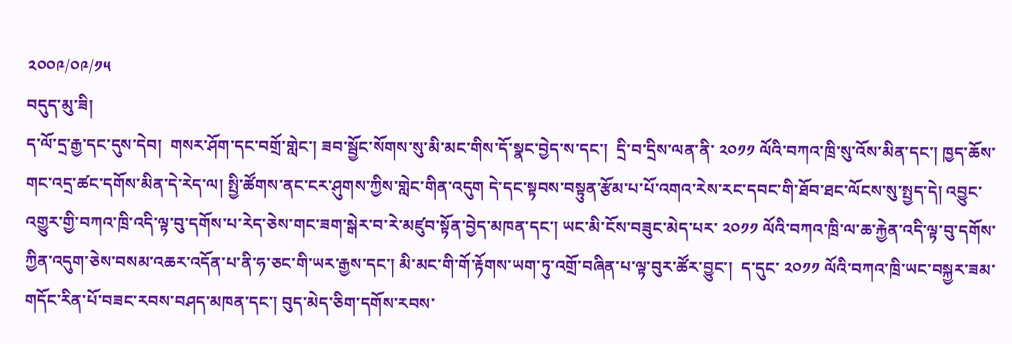༢༠༠༩/༠༩/༡༥
བདུད་མུ་ཟི།
ད་ལོ་དྲ་རྒྱ་དང་དུས་དེབ།  གསར་ཤོག་དང་བགྲོ་གླེང་། ཟབ་སྦྱོང་སོགས་སུ་མི་མང་གིས་དོ་སྣང་བྱེད་ས་དང་།  དྲི་བ་དྲིས་ལན་ནི་ ༢༠༡༡ ལོའི་བཀའ་ཁྲི་སུ་འོས་མིན་དང་། ཁྱད་ཆོས་གང་འདྲ་ཚང་དགོས་མིན་དེ་རེད་ལ། སྤྱི་ཚོགས་ནང་ངར་ཤུགས་ཀྱིས་གླེང་གིན་འདུག དེ་དང་སྟབས་བསྟུན་རྩོམ་པ་པོ་འགའ་རེས་རང་དབང་གི་ཐོབ་ཐང་ལོངས་སུ་སྤྱད་དེ། འབྱུང་འགྱུར་གྱི་བཀའ་ཁྲི་འདི་ལྟ་བུ་དགོས་པ་རེད་ཅེས་གང་ཟག་སྒེར་བ་རེ་མཛུབ་སྟོན་བྱེད་མཁན་དང་། ཡང་མི་ངོས་བཟུང་མེད་པར་ ༢༠༡༡ ལོའི་བཀའ་ཁྲི་ལ་ཆ་རྐྱེན་འདི་ལྟ་བུ་དགོས་ཀྱིན་འདུག་ཅེས་བསམ་འཆར་འདོན་པ་ནི་ཧ་ཅང་གི་ཡར་རྒྱས་དང་། མི་མང་གི་གོ་རྟོགས་ཡག་ཏུ་འགྲོ་བཞིན་པ་ལྟ་བུར་ཚོར་བྱུང་།  ད་དུང་ ༢༠༡༡ ལོའི་བཀའ་ཁྲི་ཡང་བསྐྱར་ཟམ་གདོང་རིན་པོ་བཟང་རབས་བཤད་མཁན་དང་། བུད་མེད་ཅིག་དགོས་རབས་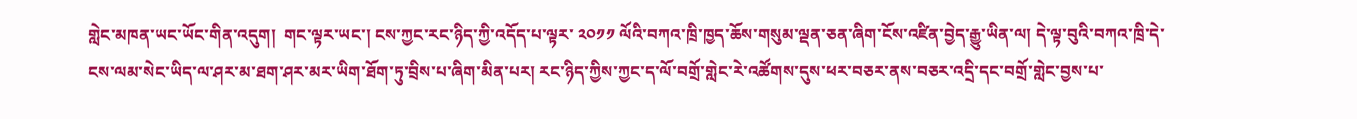གླེང་མཁན་ཡང་ཡོང་གིན་འདུག།  གང་ལྟར་ཡང་། ངས་ཀྱང་རང་ཉིད་ཀྱི་འདོད་པ་ལྟར་ ༢༠༡༡ ལོའི་བཀའ་ཁྲི་ཁྱད་ཆོས་གསུམ་ལྡན་ཅན་ཞིག་ངོས་འཛིན་བྱེད་རྒྱུ་ཡིན་ལ། དེ་ལྟ་བུའི་བཀའ་ཁྲི་དེ་ངས་ལམ་སེང་ཡིད་ལ་ཤར་མ་ཐག་ཤར་མར་ཡིག་ཐོག་ཏུ་བྲིས་པ་ཞིག་མིན་པར། རང་ཉིད་ཀྱིས་ཀྱང་ད་ལོ་བགྲོ་གླེང་རེ་འཚོགས་དུས་ཕར་བཅར་ནས་བཅར་འདྲི་དང་བགྲོ་གླེང་བྱས་པ་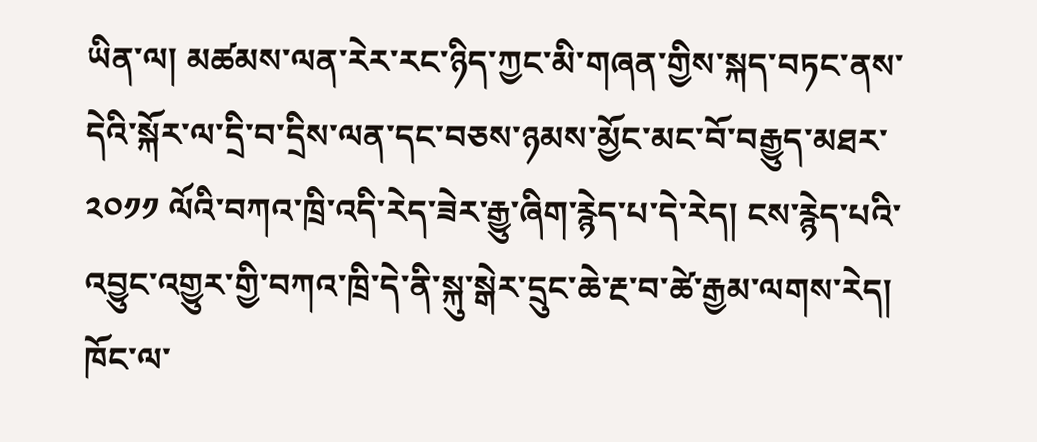ཡིན་ལ། མཚམས་ལན་རེར་རང་ཉིད་ཀྱང་མི་གཞན་གྱིས་སྐད་བཏང་ནས་དེའི་སྐོར་ལ་དྲི་བ་དྲིས་ལན་དང་བཅས་ཉམས་མྱོང་མང་བོ་བརྒྱུད་མཐར་ ༢༠༡༡ ལོའི་བཀའ་ཁྲི་འདི་རེད་ཟེར་རྒྱུ་ཞིག་རྙེད་པ་དེ་རེད། ངས་རྙེད་པའི་འབྱུང་འགྱུར་གྱི་བཀའ་ཁྲི་དེ་ནི་སྐུ་སྒེར་དྲུང་ཆེ་རྔ་བ་ཚེ་རྒྱམ་ལགས་རེད། ཁོང་ལ་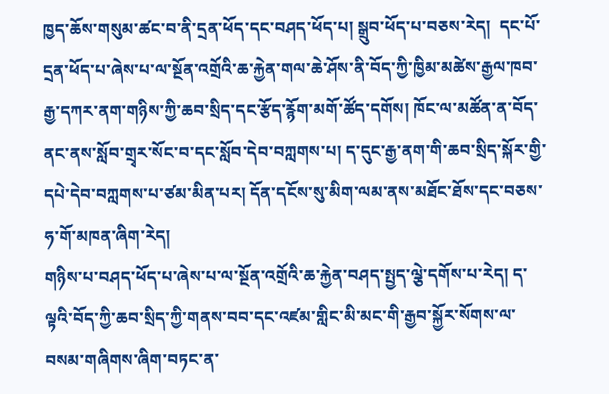ཁྱད་ཆོས་གསུམ་ཚང་བ་ནི་དྲན་ཕོད་དང་བཤད་ཕོད་པ། སྒྲུབ་ཕོད་པ་བཅས་རེད།  དང་པོ་དྲན་ཕོད་པ་ཞེས་པ་ལ་སྔོན་འགྲོའི་ཆ་རྐྱེན་གལ་ཆེ་ཤོས་ནི་བོད་ཀྱི་ཁྱིམ་མཚེས་རྒྱལ་ཁབ་རྒྱ་དཀར་ནག་གཉིས་ཀྱི་ཆབ་སྲིད་དང་རྩོད་རྙོག་མགོ་ཚོད་དགོས། ཁོང་ལ་མཚོན་ན་བོད་ནང་ནས་སློབ་གྲྭར་སོང་བ་དང་སློབ་དེབ་བཀླགས་པ། ད་དུང་རྒྱ་ནག་གི་ཆབ་སྲིད་སྐོར་གྱི་དཔེ་དེབ་བཀླགས་པ་ཙམ་མིན་པར། དོན་དངོས་སུ་མིག་ལམ་ནས་མཐོང་ཐོས་དང་བཅས་ཧ་གོ་མཁན་ཞིག་རེད།
གཉིས་པ་བཤད་ཕོད་པ་ཞེས་པ་ལ་སྔོན་འགྲོའི་ཆ་རྐྱེན་བཤད་སྤྱད་ལྕེ་དགོས་པ་རེད། ད་ལྟའི་བོད་ཀྱི་ཆབ་སྲིད་ཀྱི་གནས་བབ་དང་འཛམ་གླིང་མི་མང་གི་རྒྱབ་སྐྱོར་སོགས་ལ་བསམ་གཞིགས་ཞིག་བཏང་ན་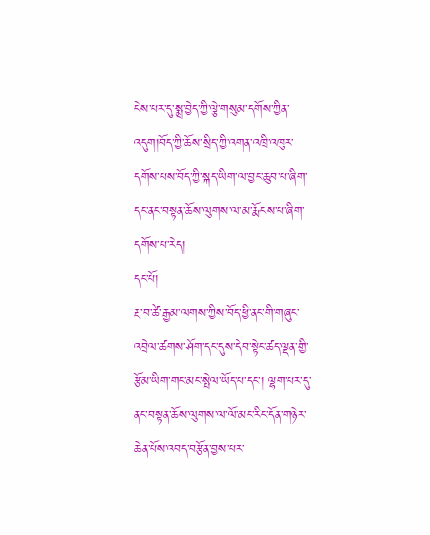ངེས་པར་དུ་སྨྲ་བྱེད་ཀྱི་ལྕེ་གསུམ་དགོས་ཀྱིན་འདུག།བོད་ཀྱི་ཆོས་སྲིད་ཀྱི་འགན་འཁྲི་འཁུར་དགོས་པས་བོད་ཀྱི་སྐད་ཡིག་ལ་བྱང་ཆུབ་པ་ཞིག་དང་ནང་བསྟན་ཆོས་ལུགས་ལ་མ་རྨོངས་པ་ཞིག་དགོས་པ་རེད།
དང་པོ།
རྔ་བ་ཚེ་རྒྱམ་ལགས་ཀྱིས་བོད་ཕྱི་ནང་གི་གཞུང་འབྲེལ་ཚགས་ཤོག་དང་དུས་དེབ་སྟེང་ཚད་ལྡན་གྱི་རྩོམ་ཡིག་གང་མང་སྤེལ་ཡོད་པ་དང་། ལྷག་པར་དུ་ནང་བསྟན་ཆོས་ལུགས་ལ་ལོ་མང་རིང་དོན་གཉེར་ཆེན་པོས་འབད་བརྩོན་བྱས་པར་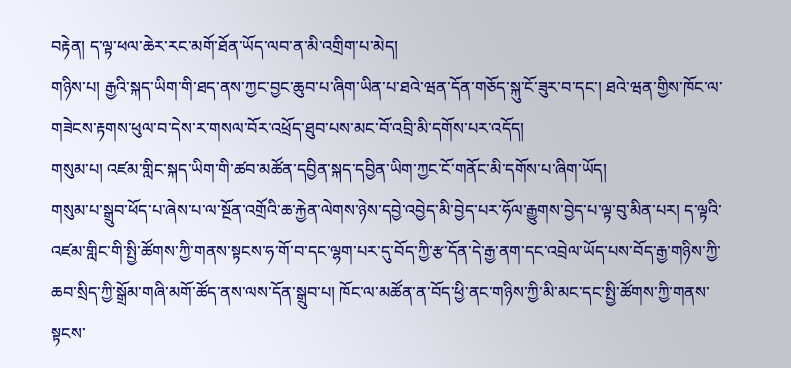བརྟེན། ད་ལྟ་ཕལ་ཆེར་རང་མགོ་ཐོན་ཡོད་ལབ་ན་མི་འགྲིག་པ་མེད།
གཉིས་པ། རྒྱའི་སྐད་ཡིག་གི་ཐད་ནས་ཀྱང་བྱང་ཆུབ་པ་ཞིག་ཡིན་པ་ཐའེ་ཝན་དོན་གཅོད་སྐུ་ངོ་ཟུར་བ་དང་། ཐའེ་ཝན་གྱིས་ཁོང་ལ་གཟེངས་རྟགས་ཕུལ་བ་དེས་ར་གསལ་བོར་འཕྲོད་ཐུབ་པས་མང་བོ་འབྲི་མི་དགོས་པར་འདོད།
གསུམ་པ། འཛམ་གླིང་སྐད་ཡིག་གི་ཚབ་མཚོན་དབྱིན་སྐད་དབྱིན་ཡིག་ཀྱང་ངོ་གནོང་མི་དགོས་པ་ཞིག་ཡོད།
གསུམ་པ་སྒྲུབ་ཕོད་པ་ཞེས་པ་ལ་སྔོན་འགྲོའི་ཆ་རྐྱེན་ལེགས་ཉེས་དབྱེ་འབྱེད་མི་བྱེད་པར་ཧོལ་རྒྱུགས་བྱེད་པ་ལྟ་བུ་མིན་པར། ད་ལྟའི་འཛམ་གླིང་གི་སྤྱི་ཚོགས་ཀྱི་གནས་སྟངས་ཧ་གོ་བ་དང་ལྷག་པར་དུ་བོད་ཀྱི་རྩ་དོན་དེ་རྒྱ་ནག་དང་འབྲེལ་ཡོད་པས་བོད་རྒྱ་གཉིས་ཀྱི་ཆབ་སྲིད་ཀྱི་སྒྲོམ་གཞི་མགོ་ཚོད་ནས་ལས་དོན་སྒྲུབ་པ། ཁོང་ལ་མཚོན་ན་བོད་ཕྱི་ནང་གཉིས་ཀྱི་མི་མང་དང་སྤྱི་ཚོགས་ཀྱི་གནས་སྟངས་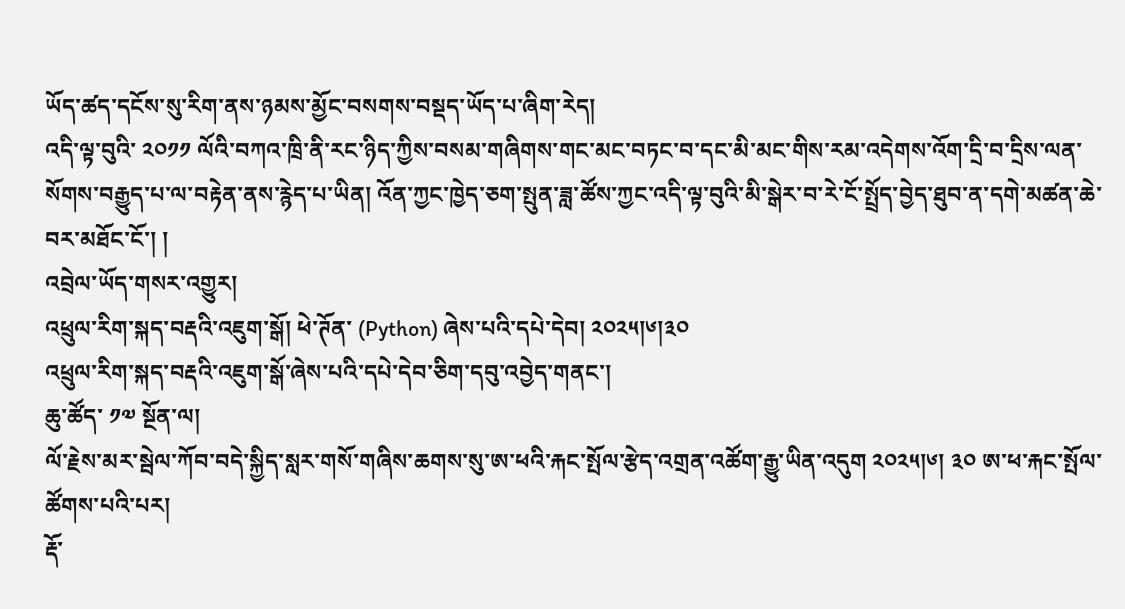ཡོད་ཚད་དངོས་སུ་རིག་ནས་ཉམས་མྱོང་བསགས་བསྡད་ཡོད་པ་ཞིག་རེད།
འདི་ལྟ་བུའི་ ༢༠༡༡ ལོའི་བཀའ་ཁྲི་ནི་རང་ཉིད་ཀྱིས་བསམ་གཞིགས་གང་མང་བཏང་བ་དང་མི་མང་གིས་རམ་འདེགས་འོག་དྲི་བ་དྲིས་ལན་སོགས་བརྒྱུད་པ་ལ་བརྟེན་ནས་རྙེད་པ་ཡིན། འོན་ཀྱང་ཁྱེད་ཅག་སྤུན་ཟླ་ཚོས་ཀྱང་འདི་ལྟ་བུའི་མི་སྒེར་བ་རེ་ངོ་སྤྲོད་བྱེད་ཐུབ་ན་དགེ་མཚན་ཆེ་བར་མཐོང་ངོ་། །
འབྲེལ་ཡོད་གསར་འགྱུར།
འཕྲུལ་རིག་སྐད་བརྡའི་འཇུག་སྒོ། ཕེ་ཊོན་ (Python) ཞེས་པའི་དཔེ་དེབ། ༢༠༢༥།༦།༣༠
འཕྲུལ་རིག་སྐད་བརྡའི་འཇུག་སྒོ་ཞེས་པའི་དཔེ་དེབ་ཅིག་དབུ་འབྱེད་གནང་།
ཆུ་ཚོད་ ༡༧ སྔོན་ལ།
ལོ་རྗེས་མར་སྦེལ་ཀོབ་བདེ་སྐྱིད་སླར་གསོ་གཞིས་ཆགས་སུ་ཨ་ཕའི་རྐང་སྤོལ་རྩེད་འགྲན་འཚོག་རྒྱུ་ཡིན་འདུག ༢༠༢༥།༦། ༣༠ ཨ་ཕ་རྐང་སྤོལ་ཚོགས་པའི་པར།
རྡོ་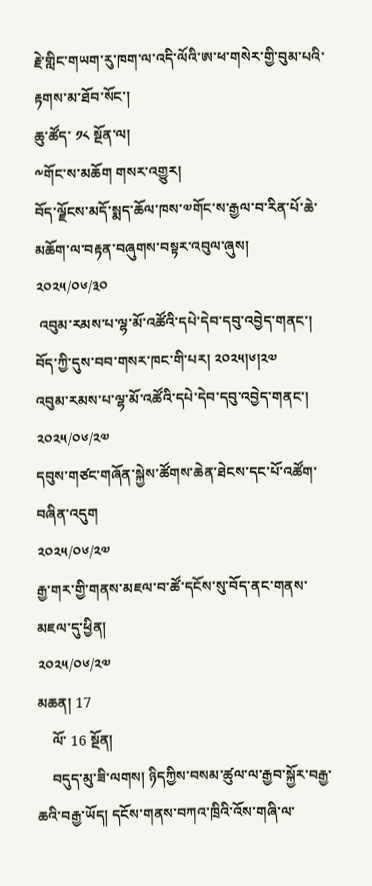རྗེ་གླིང་གཡག་རུ་ཁག་ལ་འདི་ལོའི་ཨ་ཕ་གསེར་གྱི་བུམ་པའི་རྟགས་མ་ཐོབ་སོང་།
ཆུ་ཚོད་ ༡༨ སྔོན་ལ།
༸གོང་ས་མཆོག གསར་འགྱུར།
བོད་ལྗོངས་མདོ་སྨད་ཆོལ་ཁས་༧གོང་ས་རྒྱལ་བ་རིན་པོ་ཆེ་མཆོག་ལ་བརྟན་བཞུགས་བསྟར་འབུལ་ཞུས།
༢༠༢༥/༠༦/༣༠
 འབུམ་རམས་པ་ལྷ་མོ་འཚོའི་དཔེ་དེབ་དབུ་འབྱེད་གནང་། བོད་ཀྱི་དུས་བབ་གསར་ཁང་གི་པར། ༢༠༢༥།༦།༢༧
འབུམ་རམས་པ་ལྷ་མོ་འཚོའི་དཔེ་དེབ་དབུ་འབྱེད་གནང་།
༢༠༢༥/༠༦/༢༧
དབུས་གཙང་གཞོན་སྐྱེས་ཚོགས་ཆེན་ཐེངས་དང་པོ་འཚོག་བཞིན་འདུག
༢༠༢༥/༠༦/༢༧
རྒྱ་གར་གྱི་གནས་མཇལ་བ་ཚོ་དངོས་སུ་བོད་ནང་གནས་མཇལ་དུ་ཕྱིན།
༢༠༢༥/༠༦/༢༧
མཆན། 17
    ལོ་ 16 སྔོན།
    བདུད་མུ་ཟི་ལགས། ཉིདཀྱིས་བསམ་ཚུལ་ལ་རྒྱབ་སྐྱོར་བརྒྱ་ཆའི་བརྒྱ་ཡོད། དངོས་གནས་བཀའ་ཁྲིའི་འོས་གཞི་ལ་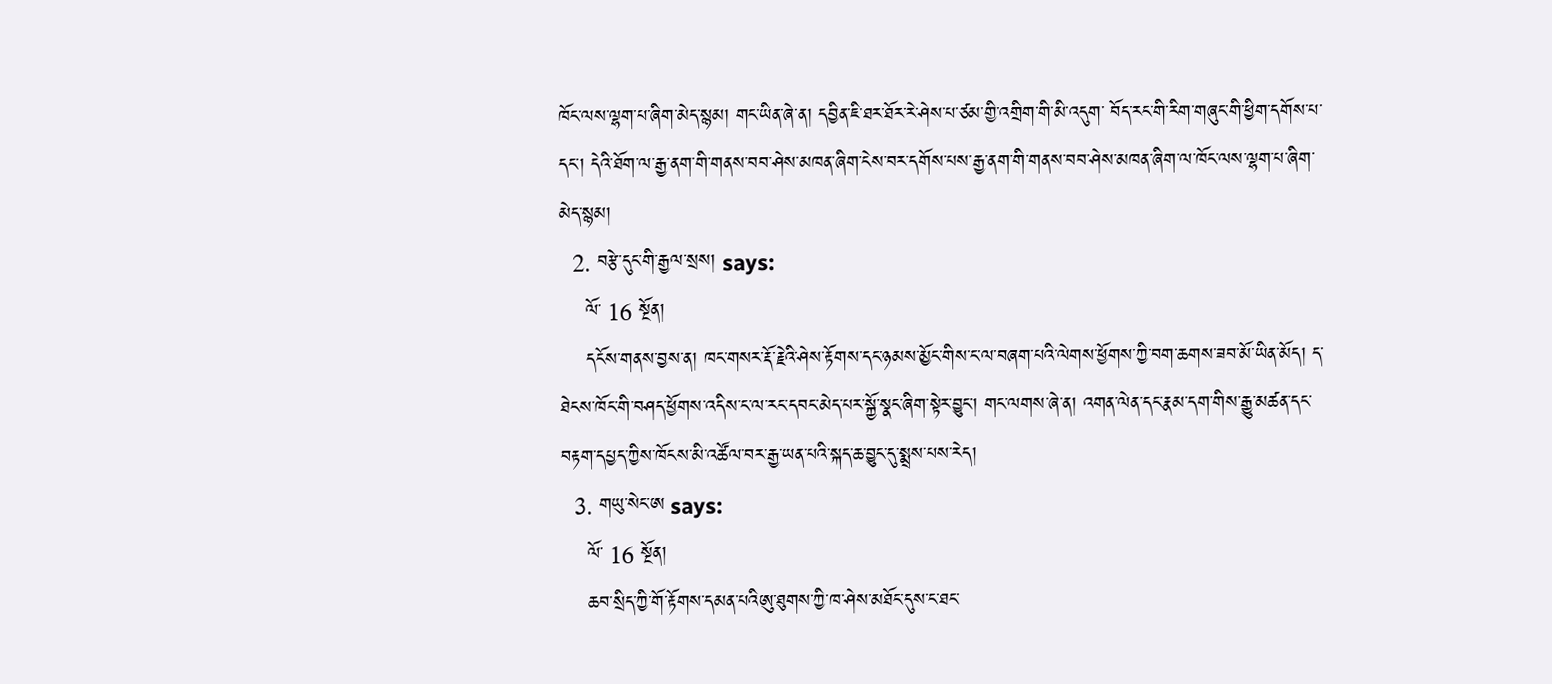ཁོང་ལས་ལྷག་པ་ཞིག་མེད་སྙམ། གང་ཡིན་ཞེ་ན། དབྱིན་ཇི་ཐར་ཐོར་རེ་ཤེས་པ་ཙམ་གྱི་འགྲིག་གི་མི་འདུག་ བོད་རང་གི་རིག་གཞུང་གི་ཕྱིག་དགོས་པ་དང་། དེའི་ཐོག་ལ་རྒྱ་ནག་གི་གནས་བབ་ཤེས་མཁན་ཞིག་ངེས་བར་དགོས་པས་རྒྱ་ནག་གི་གནས་བབ་ཤེས་མཁན་ཞིག་ལ་ཁོང་ལས་ལྷག་པ་ཞིག་མེད་སྙམ།
  2. བརྩེ་དུང་གི་རྒྱལ་སྲས། says:
    ལོ་ 16 སྔོན།
    དངོས་གནས་བྱས་ན། ཁང་གསར་རྡོ་རྗེའི་ཤེས་རྟོགས་དང་ཉམས་མྱོང་གིས་ང་ལ་བཞག་པའི་ལེགས་ཕྱོགས་ཀྱི་བག་ཆགས་ཟབ་མོ་ཡིན་མོད། ད་ཐེངས་ཁོང་གི་བཤད་ཕྱོགས་འདིས་ང་ལ་རང་དབང་མེད་པར་སྐྱོ་སྣང་ཞིག་སྟེར་བྱུང་། གང་ལགས་ཞེ་ན། འགན་ལེན་དང་རྣམ་དག་གིས་རྒྱུ་མཚན་དང་བརྟག་དཔྱད་ཀྱིས་ཁོངས་མི་འཚོལ་བར་རྒྱ་ཡན་པའི་སྐད་ཆ་བྱུང་དུ་སྨྲས་པས་རེད།
  3. གཡུ་སེང་ཨ says:
    ལོ་ 16 སྔོན།
    ཆབ་སྲིད་ཀྱི་གོ་རྟོགས་དམན་པའིཨུ་ཐུགས་ཀྱི་ཁ་ཤེས་མཐོང་དུས་ང་ཐང་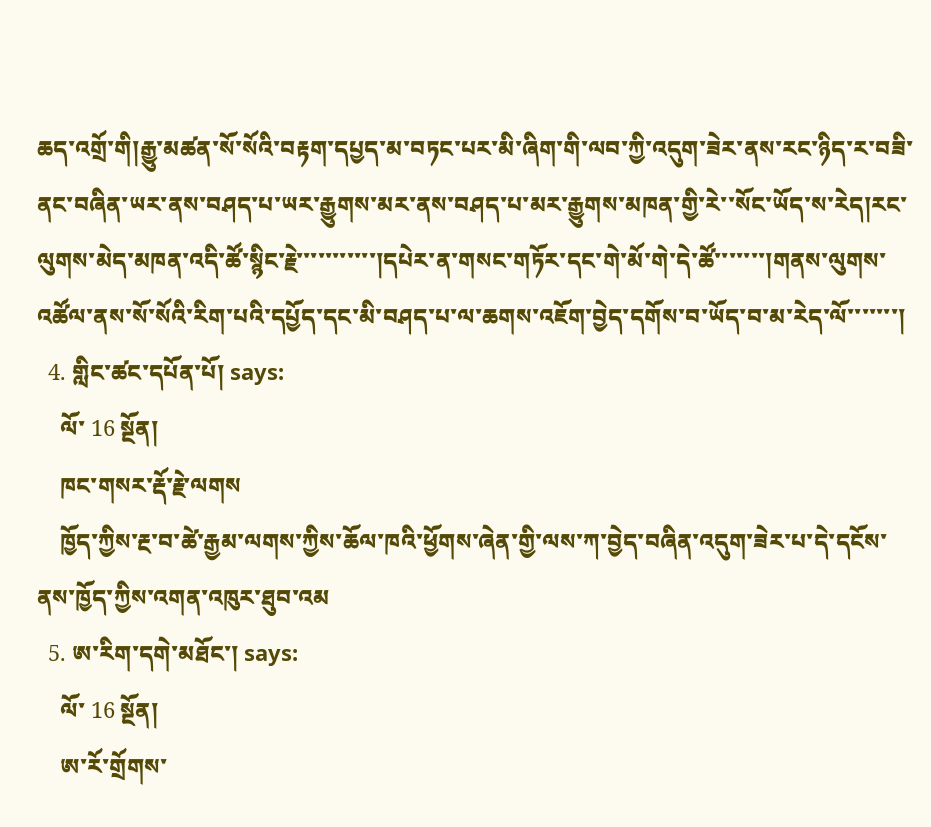ཆད་འགྲོ་གི།རྒྱུ་མཚན་སོ་སོའི་བརྟག་དཔྱད་མ་བཏང་པར་མི་ཞིག་གི་ལབ་ཀྱི་འདུག་ཟེར་ནས་རང་ཉིད་ར་བཟི་ནང་བཞིན་ཡར་ནས་བཤད་པ་ཡར་རྒྱུགས་མར་ནས་བཤད་པ་མར་རྒྱུགས་མཁན་གྱི་རེ་་སོང་ཡོད་ས་རེད།རང་ལུགས་མེད་མཁན་འདི་ཚོ་སྙིང་རྗེ་་་་་་་་་་་།དཔེར་ན་གསང་གཏོར་དང་གེ་མོ་གེ་དེ་ཚོ་་་་་་་།གནས་ལུགས་འཚོལ་ནས་སོ་སོའི་རིག་པའི་དཔྱོད་དང་མི་བཤད་པ་ལ་ཆགས་འཇོག་བྱེད་དགོས་བ་ཡོད་བ་མ་རེད་ལོ་་་་་་་།
  4. གླིང་ཚང་དཔོན་པོ། says:
    ལོ་ 16 སྔོན།
    ཁང་གསར་རྡོ་རྗེ་ལགས
    ཁྱོད་ཀྱིས་རྔ་བ་ཚེ་རྒྱམ་ལགས་ཀྱིས་ཆོལ་ཁའི་ཕྱོགས་ཞེན་གྱི་ལས་ཀ་བྱེད་བཞིན་འདུག་ཟེར་པ་དེ་དངོས་ནས་ཁྱོད་ཀྱིས་འགན་འཁུར་ཐུབ་འམ
  5. ཨ་རིག་དགེ་མཐོང་། says:
    ལོ་ 16 སྔོན།
    ཨ་རོ་གྲོགས་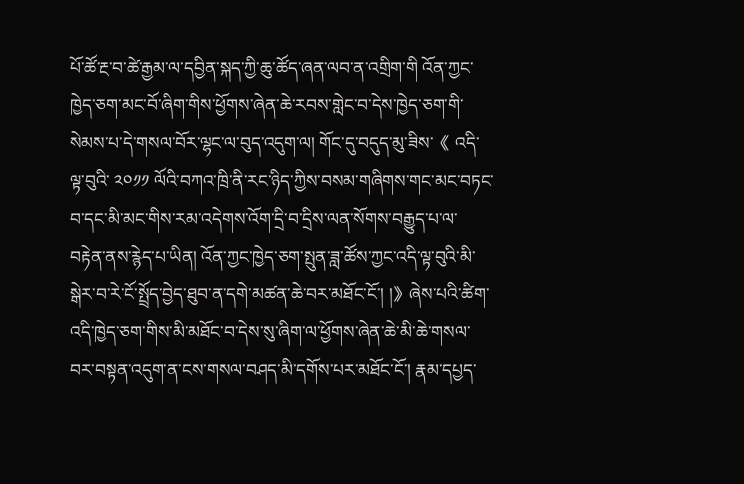པོ་ཚོ་རྔ་བ་ཚེ་རྒྱམ་ལ་དབྱིན་སྐད་ཀྱི་ཆུ་ཚོད་ཞན་ལབ་ན་འགྲིག་གི འོན་ཀྱང་ཁྱེད་ཅག་མང་བོ་ཞིག་གིས་ཕྱོགས་ཞེན་ཆེ་རབས་གླེང་བ་དེས་ཁྱེད་ཅག་གི་སེམས་པ་དེ་གསལ་བོར་ལྷང་ལ་བུད་འདུག་ལ། གོང་དུ་བདུད་མུ་ཟིས་《 འདི་ལྟ་བུའི་ ༢༠༡༡ ལོའི་བཀའ་ཁྲི་ནི་རང་ཉིད་ཀྱིས་བསམ་གཞིགས་གང་མང་བཏང་བ་དང་མི་མང་གིས་རམ་འདེགས་འོག་དྲི་བ་དྲིས་ལན་སོགས་བརྒྱུད་པ་ལ་བརྟེན་ནས་རྙེད་པ་ཡིན། འོན་ཀྱང་ཁྱེད་ཅག་སྤུན་ཟླ་ཚོས་ཀྱང་འདི་ལྟ་བུའི་མི་སྒེར་བ་རེ་ངོ་སྤྲོད་བྱེད་ཐུབ་ན་དགེ་མཚན་ཆེ་བར་མཐོང་ངོ་། །》ཞེས་པའི་ཚིག་འདི་ཁྱེད་ཅག་གིས་མི་མཐོང་བ་དེས་སུ་ཞིག་ལ་ཕྱོགས་ཞེན་ཆེ་མི་ཆེ་གསལ་བར་བསྟན་འདུག་ན་ངས་གསལ་བཤད་མི་དགོས་པར་མཐོང་ངོ་། རྣམ་དཔྱད་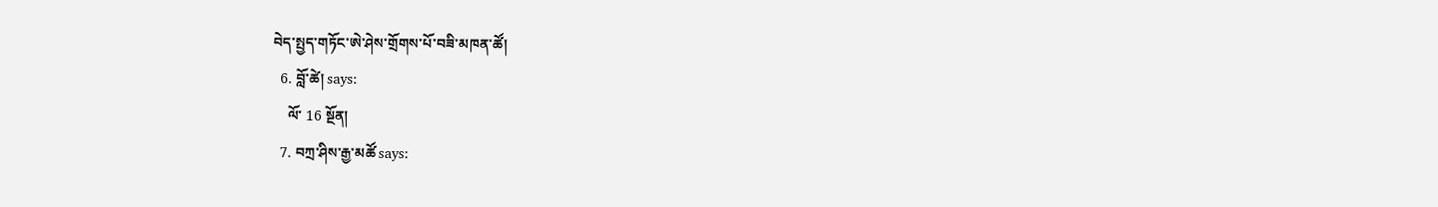བེད་སྤྱད་གཏོང་ཨེ་ཤེས་གྲོགས་པོ་བཟི་མཁན་ཚོ།
  6. བློ་ཚེ། says:
    ལོ་ 16 སྔོན།
  7. བཀྲ་ཤིས་རྒྱ་མཚོ says: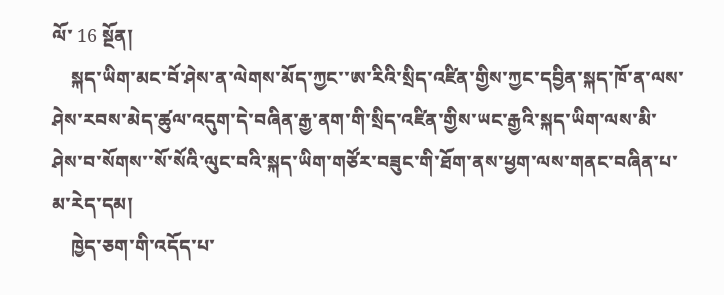ལོ་ 16 སྔོན།
    སྐད་ཡིག་མང་བོ་ཤེས་ན་ལེགས་མོད་ཀྱང་་ཨ་རིའི་སྲིད་འཛིན་གྱིས་ཀྱང་དབྱིན་སྐད་ཁོ་ན་ལས་ཤེས་རབས་མེད་ཚུལ་འདུག་དེ་བཞིན་རྒྱ་ནག་གི་སྲིད་འཛིན་གྱིས་ཡང་རྒྱའི་སྐད་ཡིག་ལས་མི་ཤེས་བ་སོགས་་སོ་སོའི་ལུང་བའི་སྐད་ཡིག་གཙོར་བཟུང་གི་ཐོག་ནས་ཕྱག་ལས་གནང་བཞིན་པ་མ་རེད་དམ།
    ཁྱེད་ཅག་གི་འདོད་པ་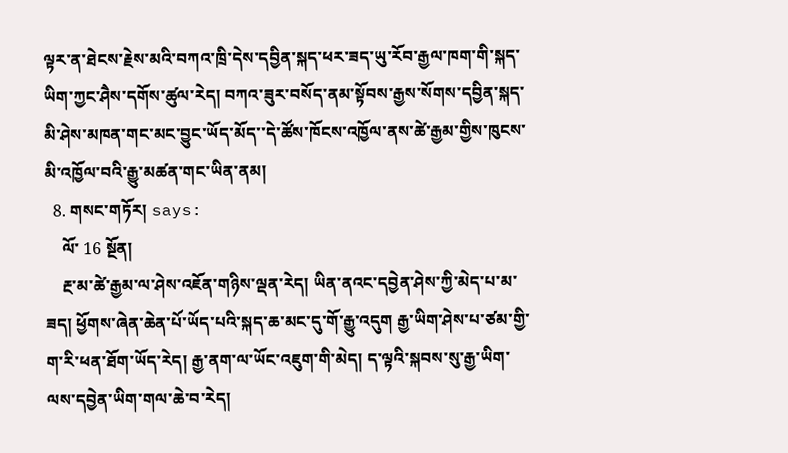ལྟར་ན་ཐེངས་རྗེས་མའི་བཀའ་ཁྲི་དེས་དབྱིན་སྐད་ཕར་ཟད་ཡུ་རོབ་རྒྱལ་ཁག་གི་སྐད་ཡིག་ཀྱང་ཤཻས་དགོས་ཚུལ་རེད། བཀའ་ཟུར་བསོད་ནམ་སྟོབས་རྒྱས་སོགས་དབྱིན་སྐད་མི་ཤེས་མཁན་གང་མང་བྱུང་ཡོད་མོད་་དེ་ཚོས་ཁོངས་འཁྱོལ་ནས་ཚེ་རྒྱམ་གྱིས་ཁུངས་མི་འཁྱོལ་བའི་རྒྱུ་མཚན་གང་ཡིན་ནམ།
  8. གསང་གཏོར། says:
    ལོ་ 16 སྔོན།
    རྔ་མ་ཚེ་རྒྱམ་ལ་ཤེས་འཇོན་གཉིས་ལྡན་རེད། ཡིན་ནའང་དབྱེན་ཤེས་ཀྱི་མེད་པ་མ་ཟད། ཕྱོགས་ཞེན་ཆེན་པོ་ཡོད་པའི་སྐད་ཆ་མང་དུ་གོ་རྒྱུ་འདུག རྒྱ་ཡིག་ཤེས་པ་ཙམ་གྱི་ག་རི་ཕན་ཐོག་ཡོད་རེད། རྒྱ་ནག་ལ་ཡོང་འཇུག་གི་མེད། ད་ལྟའི་སྐབས་སུ་རྒྱ་ཡིག་ལས་དབྱེན་ཡིག་གལ་ཆེ་བ་རེད།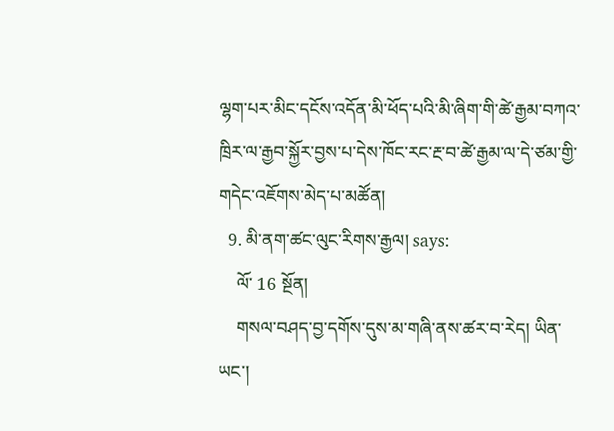ལྷག་པར་མིང་དངོས་འདོན་མི་ཕོད་པའི་མི་ཞིག་གི་ཚེ་རྒྱམ་བཀའ་ཁྲིར་ལ་རྒྱབ་སྐྱོར་བྱས་པ་དེས་ཁོང་རང་རྔ་བ་ཚེ་རྒྱམ་ལ་དེ་ཙམ་གྱི་གདེང་འཇོགས་མེད་པ་མཚོན།
  9. མི་ནག་ཚང་ལུང་རིགས་རྒྱལ། says:
    ལོ་ 16 སྔོན།
    གསལ་བཤད་བྱ་དགོས་དུས་མ་གཞི་ནས་ཚར་བ་རེད། ཡིན་ཡང་།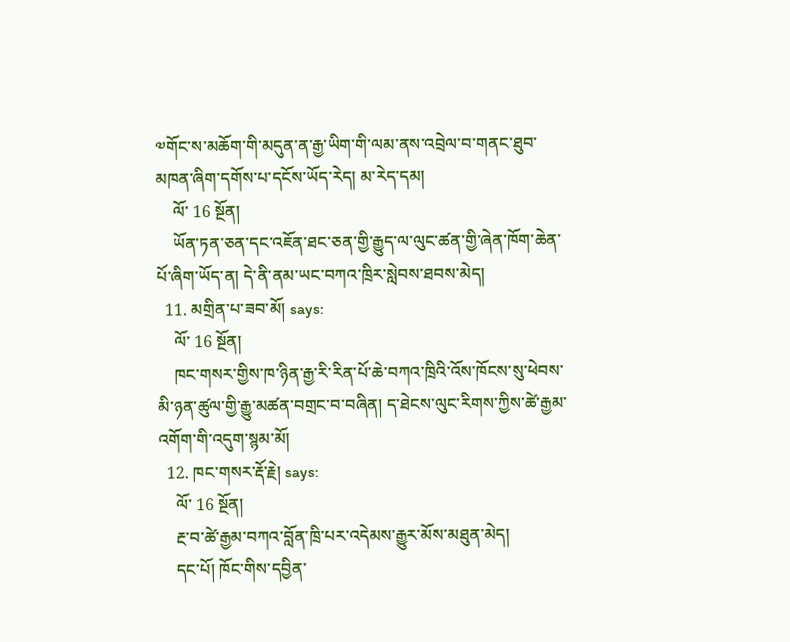༧གོང་ས་མཆོག་གི་མདུན་ན་རྒྱ་ཡིག་གི་ལམ་ནས་འབྲེལ་བ་གནང་ཐུབ་མཁན་ཞིག་དགོས་པ་དངོས་ཡོད་རེད། མ་རེད་དམ།
    ལོ་ 16 སྔོན།
    ཡོན་ཏན་ཅན་དང་འཇོན་ཐང་ཅན་གྱི་རྒྱུད་ལ་ལུང་ཚན་གྱི་ཞེན་ཁོག་ཆེན་པོ་ཞིག་ཡོད་ན། དེ་ནི་ནམ་ཡང་བཀའ་ཁྲིར་སླེབས་ཐབས་མེད།
  11. མགྲིན་པ་ཟབ་མོ། says:
    ལོ་ 16 སྔོན།
    ཁང་གསར་གྱིས་ཁ་ཉིན་རྒྱ་རི་རིན་པོ་ཆེ་བཀའ་ཁྲིའི་འོས་ཁོངས་སུ་ཕེབས་མི་ཉན་ཚུལ་གྱི་རྒྱུ་མཚན་བགྲང་བ་བཞིན། ད་ཐེངས་ལུང་རིགས་ཀྱིས་ཚེ་རྒྱམ་འགོག་གི་འདུག་སྙམ་མོ།
  12. ཁང་གསར་རྡོ་རྗེ། says:
    ལོ་ 16 སྔོན།
    རྔ་བ་ཚེ་རྒྱམ་བཀའ་བློན་ཁྲི་པར་འདེམས་རྒྱུར་མོས་མཐུན་མེད།
    དང་པོ། ཁོང་གིས་དབྱིན་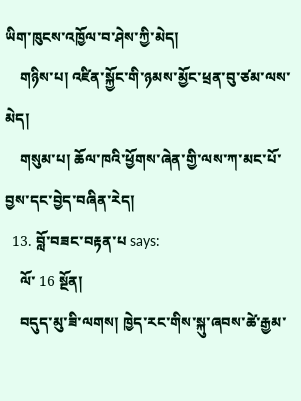ཡིག་ཁུངས་འཁྱོལ་བ་ཤེས་ཀྱི་མེད།
    གཉིས་པ། འཛིན་སྐྱོང་གི་ཉམས་མྱོང་ཕྲན་བུ་ཙམ་ལས་མེད།
    གསུམ་པ། ཆོལ་ཁའི་ཕྱོགས་ཞེན་གྱི་ལས་ཀ་མང་པོ་བྱས་དང་བྱེད་བཞིན་རེད།
  13. བློ་བཟང་བརྟན་པ says:
    ལོ་ 16 སྔོན།
    བདུད་མུ་ཟི་ལགས། ཁྱེད་རང་གིས་སྐུ་ཞབས་ཚེ་རྒྱམ་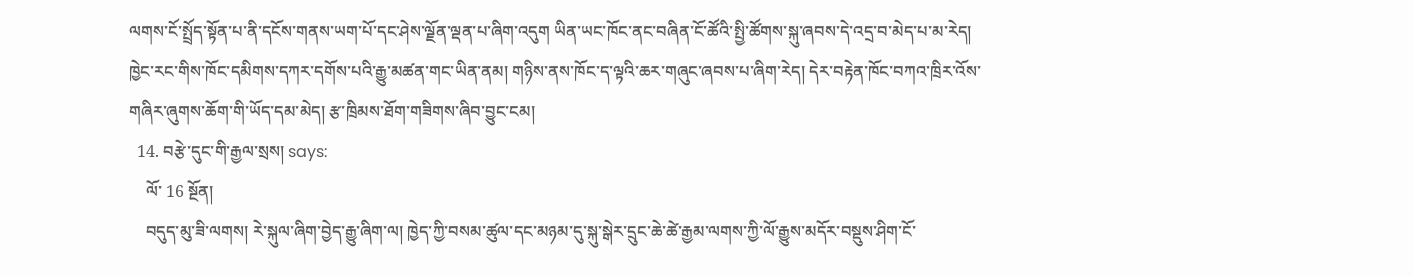ལགས་ངོ་སྤྲོད་སྟོན་པ་ནི་དངོས་གནས་ཡག་པོ་དང་ཤེས་ལྗོན་ལྡན་པ་ཞིག་འདུག ཡིན་ཡང་ཁོང་ནང་བཞིན་ངོ་ཚོའི་སྤྱི་ཚོགས་སྐུ་ཞབས་དེ་འདྲ་བ་མེད་པ་མ་རེད། ཁྱེང་རང་གིས་ཁོང་དམིགས་དཀར་དགོས་པའི་རྒྱུ་མཚན་གང་ཡིན་ནམ། གཉིས་ནས་ཁོང་ད་ལྟའི་ཆར་གཞུང་ཞབས་པ་ཞིག་རེད། དེར་བརྟེན་ཁོང་བཀའ་ཁྲིར་འོས་གཞིར་ཞུགས་ཆོག་གི་ཡོད་དམ་མེད། རྩ་ཁྲིམས་ཐོག་གཟིགས་ཞིབ་བྱུང་ངམ།
  14. བརྩེ་དུང་གི་རྒྱལ་སྲས། says:
    ལོ་ 16 སྔོན།
    བདུད་མུ་ཟི་ལགས། རེ་སྐུལ་ཞིག་བྱེད་རྒྱུ་ཞིག་ལ། ཁྱེད་ཀྱི་བསམ་ཚུལ་དང་མཉམ་དུ་སྐུ་སྒེར་དྲུང་ཆེ་ཚེ་རྒྱམ་ལགས་ཀྱི་ལོ་རྒྱུས་མདོར་བསྡུས་ཤིག་ངོ་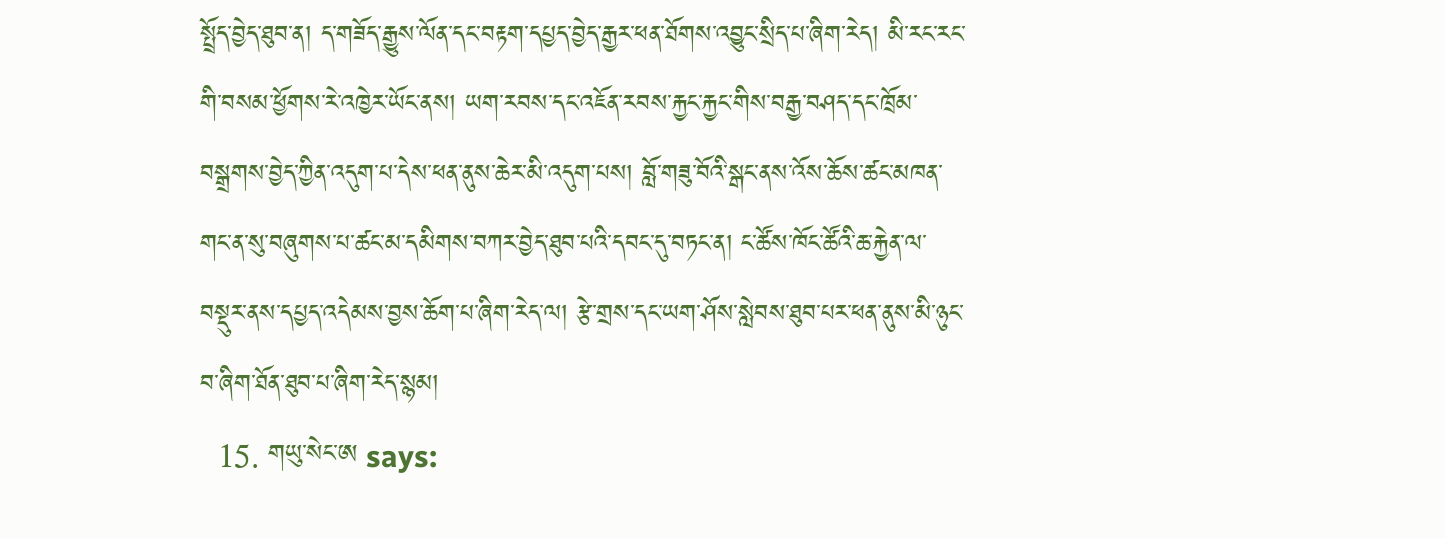སྤྲོད་བྱེད་ཐུབ་ན། ད་གཟོད་རྒྱུས་ལོན་དང་བརྟག་དཔྱད་བྱེད་རྒྱར་ཕན་ཐོགས་འབྱུང་སྲིད་པ་ཞིག་རེད། མི་རང་རང་གི་བསམ་ཕྱོགས་རེ་འཁྱེར་ཡོང་ནས། ཡག་རབས་དང་འཇོན་རབས་རྐྱང་རྐྱང་གིས་བརྒྱ་བཤད་དང་ཁྲོམ་བསྒྲགས་བྱེད་ཀྱིན་འདུག་པ་དེས་ཕན་ནུས་ཆེར་མི་འདུག་པས། བློ་གཟུ་བོའི་སྒང་ནས་འོས་ཆོས་ཚང་མཁན་གང་ན་སུ་བཞུགས་པ་ཚང་མ་དམིགས་བཀར་བྱེད་ཐུབ་པའི་དབང་དུ་བཏང་ན། ང་ཚོས་ཁོང་ཚོའི་ཆ་རྐྱེན་ལ་བསྡུར་ནས་དཔྱད་འདེམས་བྱས་ཆོག་པ་ཞིག་རེད་ལ། རྩེ་གྲས་དང་ཡག་ཤོས་སླེབས་ཐུབ་པར་ཕན་ནུས་མི་ཉུང་བ་ཞིག་ཐོན་ཐུབ་པ་ཞིག་རེད་སྙམ།
  15. གཡུ་སེང་ཨ says: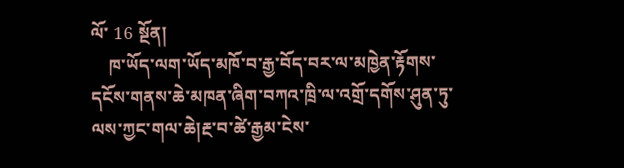ལོ་ 16 སྔོན།
    ཁ་ཡོད་ལག་ཡོད་མཁོ་བ་རྒྱ་བོད་བར་ལ་མཁྱེན་རྟོགས་དངོས་གནས་ཆེ་མཁན་ཞིག་བཀའ་ཁྲི་ལ་འགྲོ་དགོས་ཤུན་ཏུ་ལས་ཀྱང་གལ་ཆེ།རྔ་བ་ཚེ་རྒྱམ་ངེས་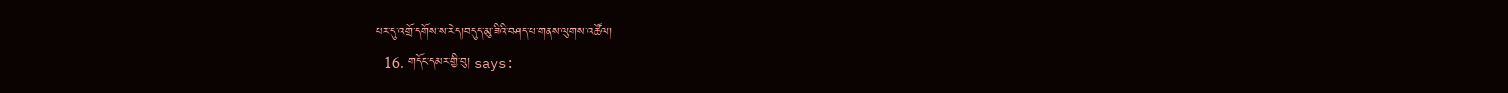པར་དུ་འགྲོ་དགོས་ས་རེད།བདུད་མུ་ཟིའི་བཤད་པ་གནས་ལུགས་འཚོལ།
  16. གདོང་དམར་གྱི་བུ། says: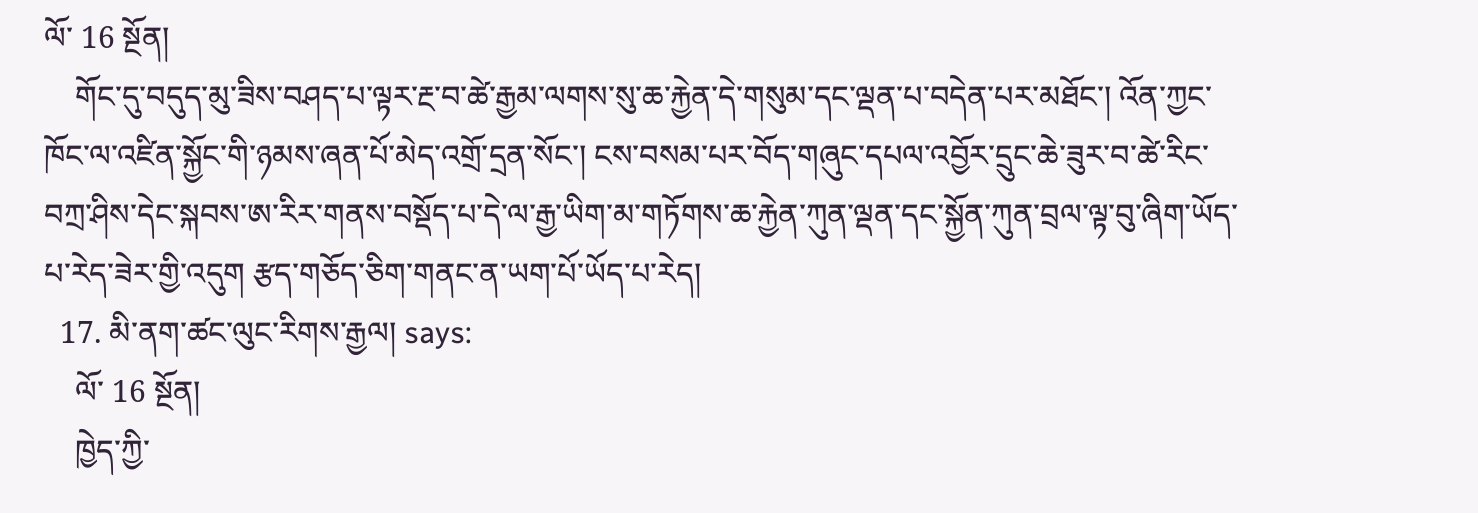ལོ་ 16 སྔོན།
    གོང་དུ་བདུད་མུ་ཟིས་བཤད་པ་ལྟར་རྔ་བ་ཚེ་རྒྱམ་ལགས་སུ་ཆ་རྐྱེན་དེ་གསུམ་དང་ལྡན་པ་བདེན་པར་མཐོང་། འོན་ཀྱང་ཁོང་ལ་འཛིན་སྐྱོང་གི་ཉམས་ཞན་པོ་མེད་འགྲོ་དྲན་སོང་། ངས་བསམ་པར་བོད་གཞུང་དཔལ་འབྱོར་དྲུང་ཆེ་ཟུར་བ་ཚེ་རིང་བཀྲ་ཤིས་དེང་སྐབས་ཨ་རིར་གནས་བསྡོད་པ་དེ་ལ་རྒྱ་ཡིག་མ་གཏོགས་ཆ་རྐྱེན་ཀུན་ལྡན་དང་སྐྱོན་ཀུན་བྲལ་ལྟ་བུ་ཞིག་ཡོད་པ་རེད་ཟེར་གྱི་འདུག རྩད་གཅོད་ཅིག་གནང་ན་ཡག་པོ་ཡོད་པ་རེད།
  17. མི་ནག་ཚང་ལུང་རིགས་རྒྱལ། says:
    ལོ་ 16 སྔོན།
    ཁྱེད་ཀྱི་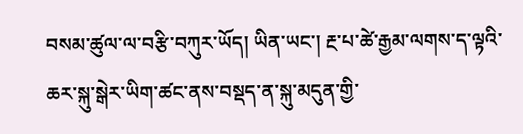བསམ་ཚུལ་ལ་བརྩི་བཀུར་ཡོད། ཡིན་ཡང་། རྔ་པ་ཚེ་རྒྱམ་ལགས་ད་ལྟའི་ཆར་སྐུ་སྒེར་ཡིག་ཚང་ནས་བསྡད་ན་སྐུ་མདུན་གྱི་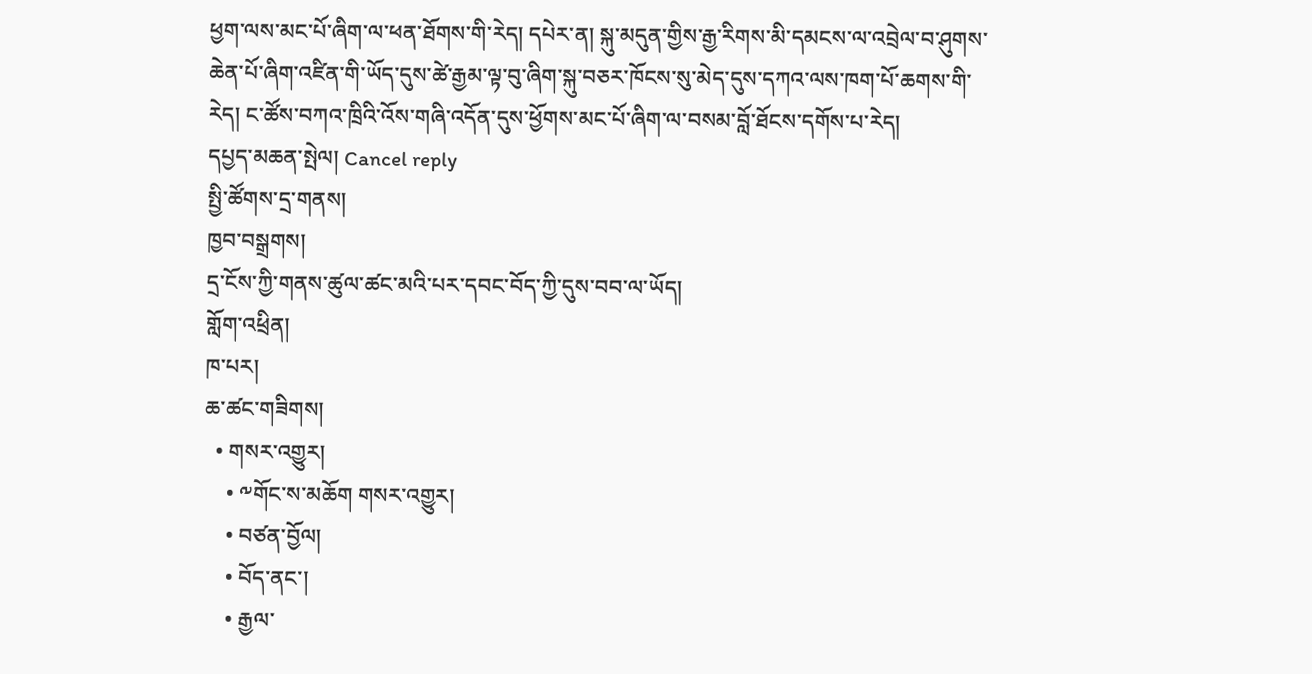ཕྱག་ལས་མང་པོ་ཞིག་ལ་ཕན་ཐོགས་གི་རེད། དཔེར་ན། སྐུ་མདུན་གྱིས་རྒྱ་རིགས་མི་དམངས་ལ་འབྲེལ་བ་ཤུགས་ཆེན་པོ་ཞིག་འཛིན་གི་ཡོད་དུས་ཚེ་རྒྱམ་ལྟ་བུ་ཞིག་སྐུ་བཅར་ཁོངས་སུ་མེད་དུས་དཀའ་ལས་ཁག་པོ་ཆགས་གི་རེད། ང་ཚོས་བཀའ་ཁྲིའི་འོས་གཞི་འདོན་དུས་ཕྱོགས་མང་པོ་ཞིག་ལ་བསམ་བློ་ཐོངས་དགོས་པ་རེད།
དཔྱད་མཆན་སྤེལ། Cancel reply
སྤྱི་ཚོགས་དྲ་གནས།
ཁྱབ་བསྒྲགས།
དྲ་ངོས་ཀྱི་གནས་ཚུལ་ཚང་མའི་པར་དབང་བོད་ཀྱི་དུས་བབ་ལ་ཡོད།
གློག་འཕྲིན།
ཁ་པར།
ཆ་ཚང་གཟིགས།
  • གསར་འགྱུར།
    • ༸གོང་ས་མཆོག གསར་འགྱུར།
    • བཙན་བྱོལ།
    • བོད་ནང་།
    • རྒྱལ་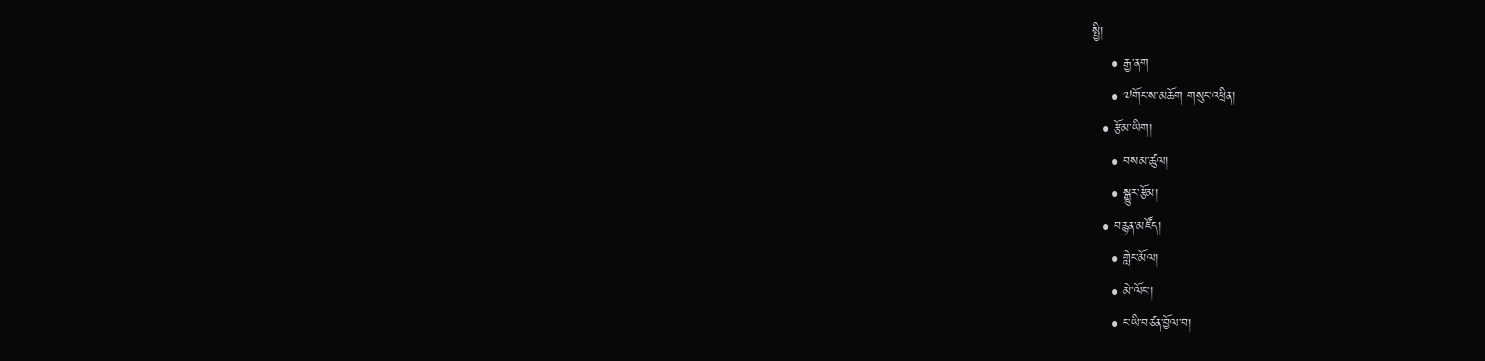སྤྱི།
    • རྒྱ་ནག
    • ༧གོང་ས་མཆོག གསུང་འཕྲིན།
  • རྩོམ་ཡིག།
    • བསམ་ཚུལ།
    • སྒྱུར་རྩོམ།
  • བརྙན་མཛོད།
    • གླེང་མོལ།
    • མེ་ལོང་།
    • ང་ཡི་བཙན་བྱོལ་བ།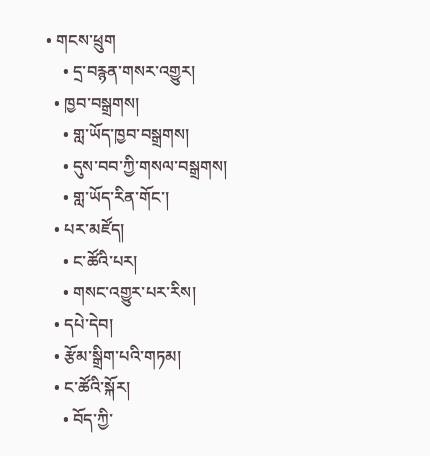• གངས་ཕྲུག
    • དྲ་བརྙན་གསར་འགྱུར།
  • ཁྱབ་བསྒྲགས།
    • གླ་ཡོད་ཁྱབ་བསྒྲགས།
    • དུས་བབ་ཀྱི་གསལ་བསྒྲགས།
    • གླ་ཡོད་རིན་གོང་།
  • པར་མཛོད།
    • ང་ཚོའི་པར།
    • གསང་འགྱུར་པར་རིས།
  • དཔེ་དེབ།
  • རྩོམ་སྒྲིག་པའི་གཏམ།
  • ང་ཚོའི་སྐོར།
    • བོད་ཀྱི་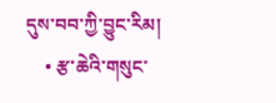དུས་བབ་ཀྱི་བྱུང་རིམ།
    • རྩ་ཆེའི་གསུང་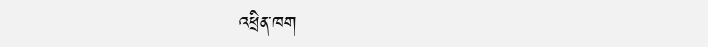འཕྲིན་ཁག